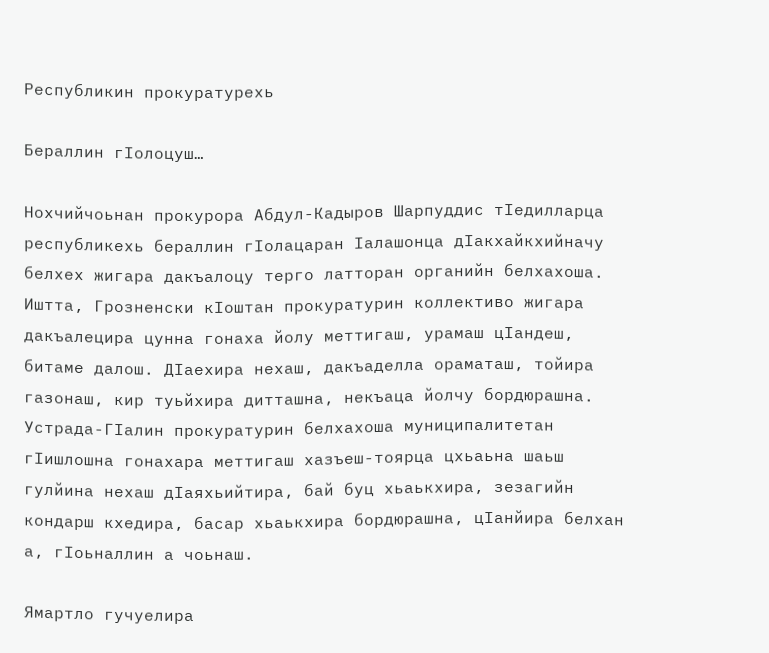Республикин прокуратурехь

Бераллин гIолоцуш…

Нохчийчоьнан прокурора Абдул-Кадыров Шарпуддис тIедилларца республикехь бераллин гIолацаран Iалашонца дIакхайкхийначу белхех жигара дакъалоцу терго латторан органийн белхахоша. Иштта, Грозненски кIоштан прокуратурин коллективо жигара дакъалецира цунна гонаха йолу меттигаш, урамаш цIандеш, битаме далош. ДIаехира нехаш, дакъаделла ораматаш, тойира газонаш, кир туьйхира дитташна, некъаца йолчу бордюрашна. Устрада-ГIалин прокуратурин белхахоша муниципалитетан гIишлошна гонахара меттигаш хазъеш-тоярца цхьаьна шаьш гулйина нехаш дIаяхьийтира, бай буц хьаькхира, зезагийн кондарш кхедира, басар хьаькхира бордюрашна, цIанйира белхан а, гIоьналлин а чоьнаш.

Ямартло гучуелира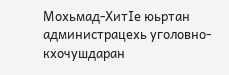Мохьмад-ХитIе юьртан администрацехь уголовно-кхочушдаран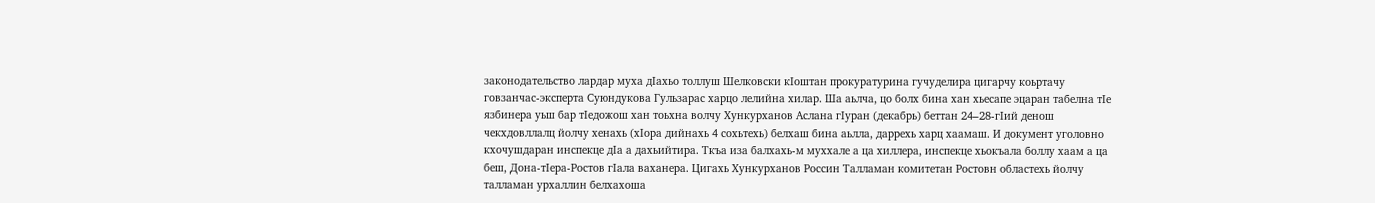законодательство лардар муха дIахьо толлуш Шелковски кIоштан прокуратурина гучуделира цигарчу коьртачу говзанчас-эксперта Суюндукова Гульзарас харцо лелийна хилар. Ша аьлча, цо болх бина хан хьесапе эцаран табелна тIе язбинера уьш бар тIедожош хан тоьхна волчу Хункурханов Аслана гIуран (декабрь) беттан 24–28-гIий денош чекхдовллалц йолчу хенахь (хIора дийнахь 4 сохьтехь) белхаш бина аьлла, даррехь харц хаамаш. И документ уголовно кхочушдаран инспекце дIа а дахьийтира. Ткъа иза балхахь-м муххале а ца хиллера, инспекце хьокъала боллу хаам а ца беш, Дона-тIера-Ростов гIала ваханера. Цигахь Хункурханов Россин Талламан комитетан Ростовн областехь йолчу талламан урхаллин белхахоша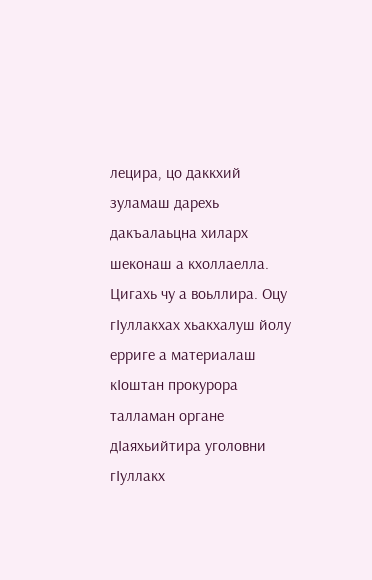лецира, цо даккхий зуламаш дарехь дакъалаьцна хиларх шеконаш а кхоллаелла. Цигахь чу а воьллира. Оцу гIуллакхах хьакхалуш йолу ерриге а материалаш кIоштан прокурора талламан органе дIаяхьийтира уголовни гIуллакх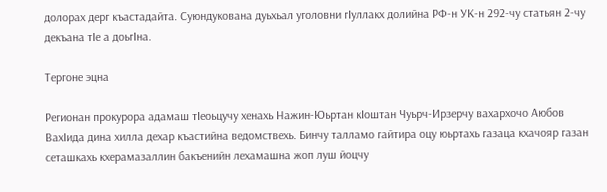долорах дерг къастадайта. Суюндукована дуьхьал уголовни гIуллакх долийна РФ-н УК-н 292-чу статьян 2-чу декъана тIе а доьгIна.

Тергоне эцна

Регионан прокурора адамаш тIеоьцучу хенахь Нажин-Юьртан кIоштан Чуьрч-Ирзерчу вахархочо Аюбов ВахIида дина хилла дехар къастийна ведомствехь. Бинчу талламо гайтира оцу юьртахь газаца кхачояр газан сеташкахь кхерамазаллин бакъенийн лехамашна жоп луш йоцчу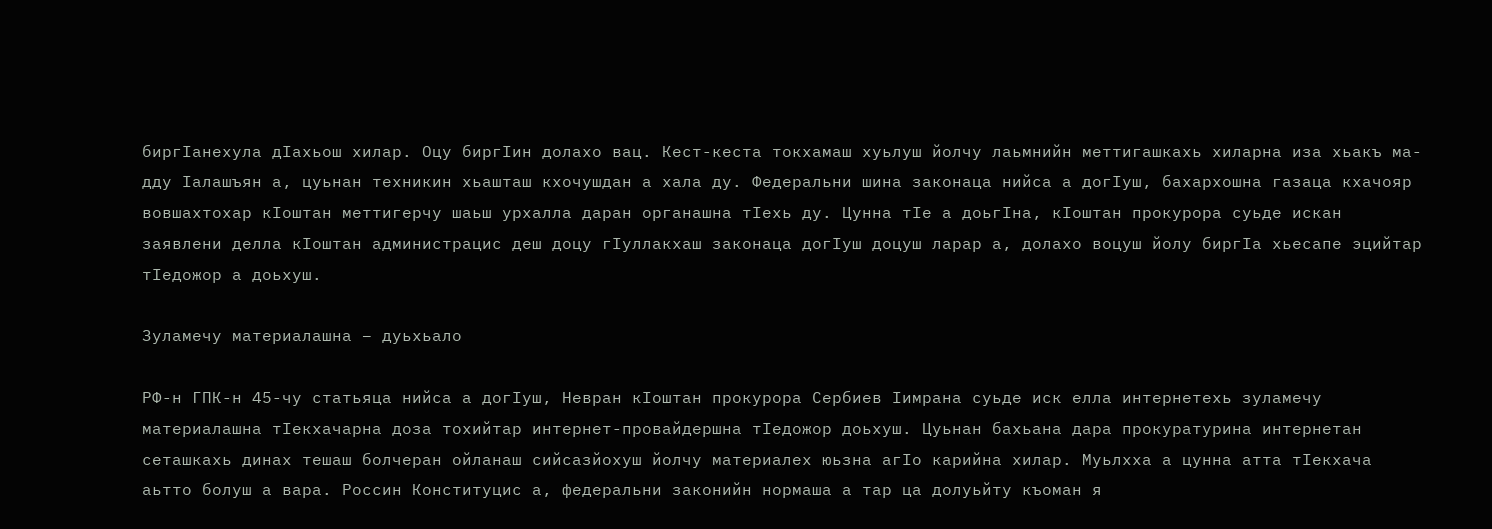биргIанехула дIахьош хилар. Оцу биргIин долахо вац. Кест-кеста токхамаш хуьлуш йолчу лаьмнийн меттигашкахь хиларна иза хьакъ ма-дду Iалашъян а, цуьнан техникин хьашташ кхочушдан а хала ду. Федеральни шина законаца нийса а догIуш, бахархошна газаца кхачояр вовшахтохар кIоштан меттигерчу шаьш урхалла даран органашна тIехь ду. Цунна тIе а доьгIна, кIоштан прокурора суьде искан заявлени делла кIоштан администрацис деш доцу гIуллакхаш законаца догIуш доцуш ларар а, долахо воцуш йолу биргIа хьесапе эцийтар тIедожор а доьхуш.

Зуламечу материалашна – дуьхьало

РФ-н ГПК-н 45-чу статьяца нийса а догIуш, Невран кIоштан прокурора Сербиев Iимрана суьде иск елла интернетехь зуламечу материалашна тIекхачарна доза тохийтар интернет-провайдершна тIедожор доьхуш. Цуьнан бахьана дара прокуратурина интернетан сеташкахь динах тешаш болчеран ойланаш сийсазйохуш йолчу материалех юьзна агIо карийна хилар. Муьлхха а цунна атта тIекхача аьтто болуш а вара. Россин Конституцис а, федеральни законийн нормаша а тар ца долуьйту къоман я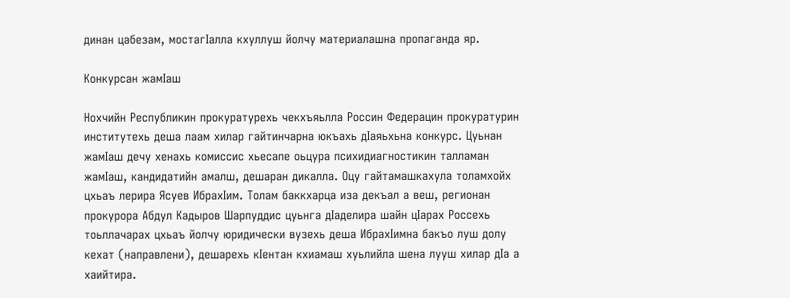динан цабезам, мостагIалла кхуллуш йолчу материалашна пропаганда яр.

Конкурсан жамIаш

Нохчийн Республикин прокуратурехь чекхъяьлла Россин Федерацин прокуратурин институтехь деша лаам хилар гайтинчарна юкъахь дIаяьхьна конкурс. Цуьнан жамIаш дечу хенахь комиссис хьесапе оьцура психидиагностикин талламан жамIаш, кандидатийн амалш, дешаран дикалла. Оцу гайтамашкахула толамхойх цхьаъ лерира Ясуев ИбрахIим. Толам баккхарца иза декъал а веш, регионан прокурора Абдул Кадыров Шарпуддис цуьнга дIаделира шайн цIарах Россехь тоьллачарах цхьаъ йолчу юридически вузехь деша ИбрахIимна бакъо луш долу кехат (направлени), дешарехь кIентан кхиамаш хуьлийла шена лууш хилар дIа а хаийтира.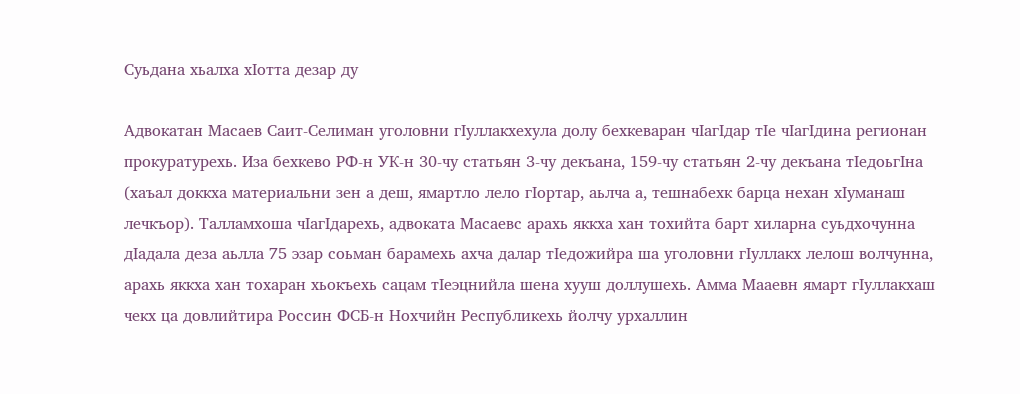Суьдана хьалха хIотта дезар ду

Адвокатан Масаев Саит-Селиман уголовни гIуллакхехула долу бехкеваран чIагIдар тIе чIагIдина регионан прокуратурехь. Иза бехкево РФ-н УК-н 30-чу статьян 3-чу декъана, 159-чу статьян 2-чу декъана тIедоьгIна (хаъал доккха материальни зен а деш, ямартло лело гIортар, аьлча а, тешнабехк барца нехан хIуманаш лечкъор). Талламхоша чIагIдарехь, адвоката Масаевс арахь яккха хан тохийта барт хиларна суьдхочунна дIадала деза аьлла 75 эзар соьман барамехь ахча далар тIедожийра ша уголовни гIуллакх лелош волчунна, арахь яккха хан тохаран хьокъехь сацам тIеэцнийла шена хууш доллушехь. Амма Мааевн ямарт гIуллакхаш чекх ца довлийтира Россин ФСБ-н Нохчийн Республикехь йолчу урхаллин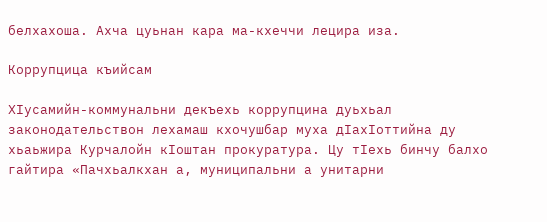белхахоша. Ахча цуьнан кара ма-кхеччи лецира иза.

Коррупцица къийсам

ХIусамийн-коммунальни декъехь коррупцина дуьхьал законодательствон лехамаш кхочушбар муха дIахIоттийна ду хьаьжира Курчалойн кIоштан прокуратура. Цу тIехь бинчу балхо гайтира «Пачхьалкхан а, муниципальни а унитарни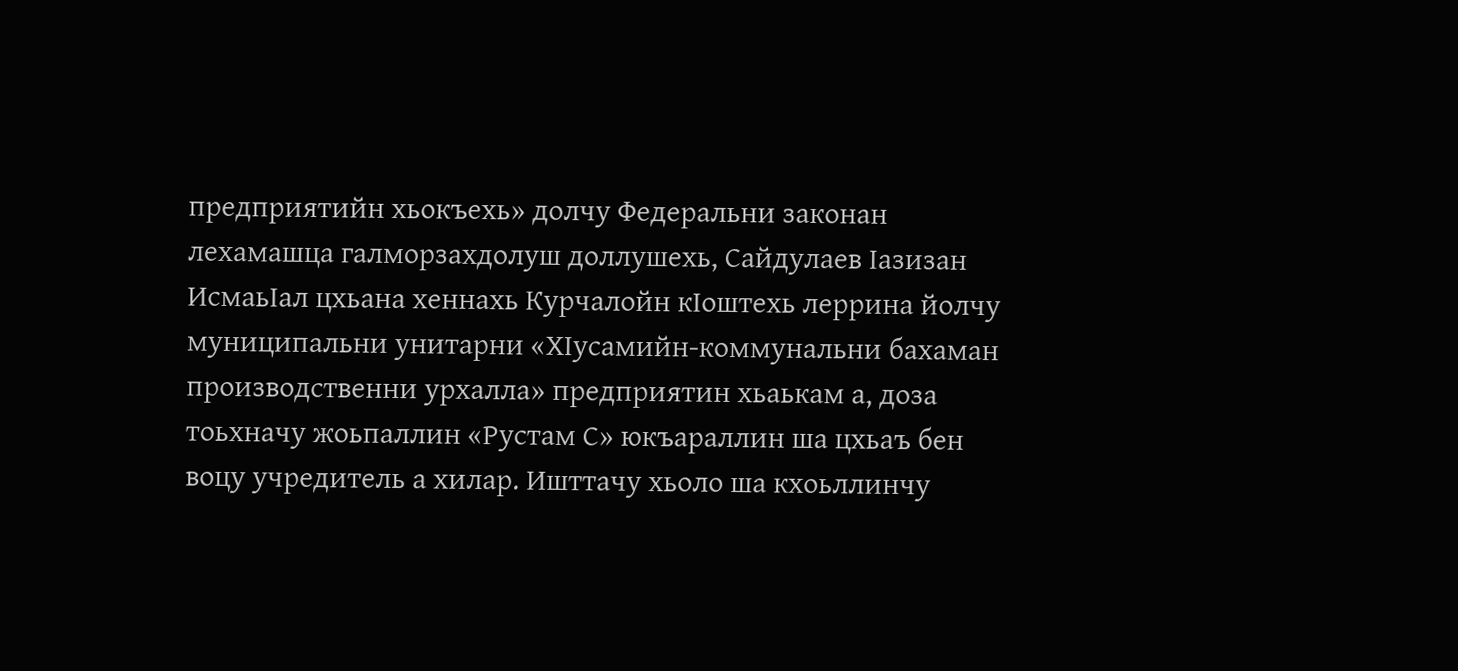предприятийн хьокъехь» долчу Федеральни законан лехамашца галморзахдолуш доллушехь, Сайдулаев Iазизан ИсмаьIал цхьана хеннахь Курчалойн кIоштехь леррина йолчу муниципальни унитарни «ХIусамийн-коммунальни бахаман производственни урхалла» предприятин хьаькам а, доза тоьхначу жоьпаллин «Рустам С» юкъараллин ша цхьаъ бен воцу учредитель а хилар. Ишттачу хьоло ша кхоьллинчу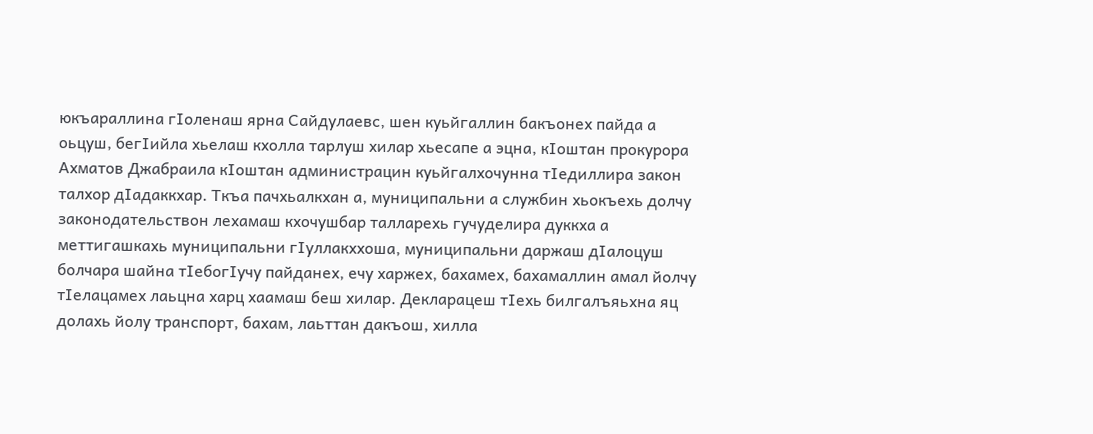юкъараллина гIоленаш ярна Сайдулаевс, шен куьйгаллин бакъонех пайда а оьцуш, бегIийла хьелаш кхолла тарлуш хилар хьесапе а эцна, кIоштан прокурора Ахматов Джабраила кIоштан администрацин куьйгалхочунна тIедиллира закон талхор дIадаккхар. Ткъа пачхьалкхан а, муниципальни а службин хьокъехь долчу законодательствон лехамаш кхочушбар талларехь гучуделира дуккха а меттигашкахь муниципальни гIуллакххоша, муниципальни даржаш дIалоцуш болчара шайна тIебогIучу пайданех, ечу харжех, бахамех, бахамаллин амал йолчу тIелацамех лаьцна харц хаамаш беш хилар. Декларацеш тIехь билгалъяьхна яц долахь йолу транспорт, бахам, лаьттан дакъош, хилла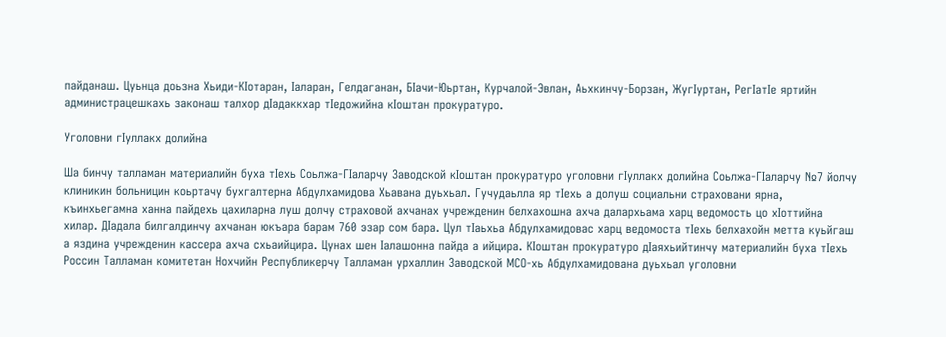пайданаш. Цуьнца доьзна Хьиди-КIотаран, Iаларан, Гелдаганан, БIачи-Юьртан, Курчалой-Эвлан, Аьхкинчу-Борзан, ЖугIуртан, РегIатIе яртийн администрацешкахь законаш талхор дIадаккхар тIедожийна кIоштан прокуратуро.

Уголовни гIуллакх долийна

Ша бинчу талламан материалийн буха тIехь Соьлжа-ГIаларчу Заводской кIоштан прокуратуро уголовни гIуллакх долийна Соьлжа-ГIаларчу №7 йолчу клиникин больницин коьртачу бухгалтерна Абдулхамидова Хьавана дуьхьал. Гучудаьлла яр тIехь а долуш социальни страховани ярна, къинхьегамна ханна пайдехь цахиларна луш долчу страховой ахчанах учрежденин белхахошна ахча далархьама харц ведомость цо хIоттийна хилар. ДIадала билгалдинчу ахчанан юкъара барам 760 эзар сом бара. Цул тIаьхьа Абдулхамидовас харц ведомоста тIехь белхахойн метта куьйгаш а яздина учрежденин кассера ахча схьаийцира. Цунах шен Iалашонна пайда а ийцира. КIоштан прокуратуро дIаяхьийтинчу материалийн буха тIехь Россин Талламан комитетан Нохчийн Республикерчу Талламан урхаллин Заводской МСО-хь Абдулхамидована дуьхьал уголовни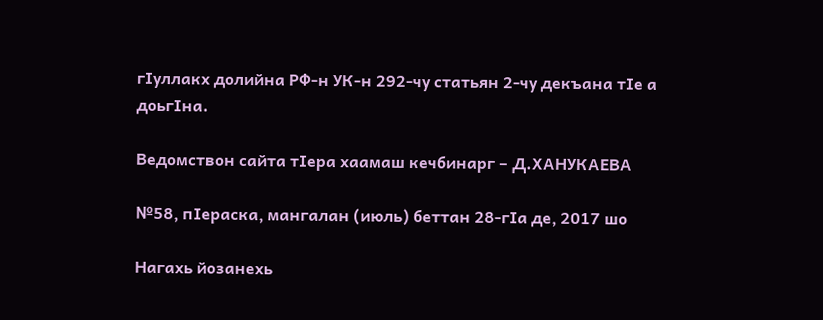гIуллакх долийна РФ-н УК-н 292-чу статьян 2-чу декъана тIе а доьгIна.

Ведомствон сайта тIера хаамаш кечбинарг – Д.ХАНУКАЕВА

№58, пIераска, мангалан (июль) беттан 28-гIа де, 2017 шо

Нагахь йозанехь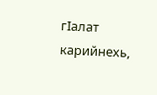гIалат карийнехь,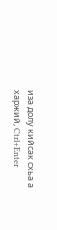иза долу кийсак схьа а харжий, Ctrl+Enter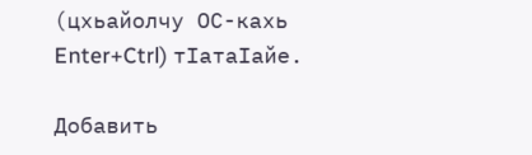(цхьайолчу ОС-кахь Enter+Ctrl) тIатаIайе.

Добавить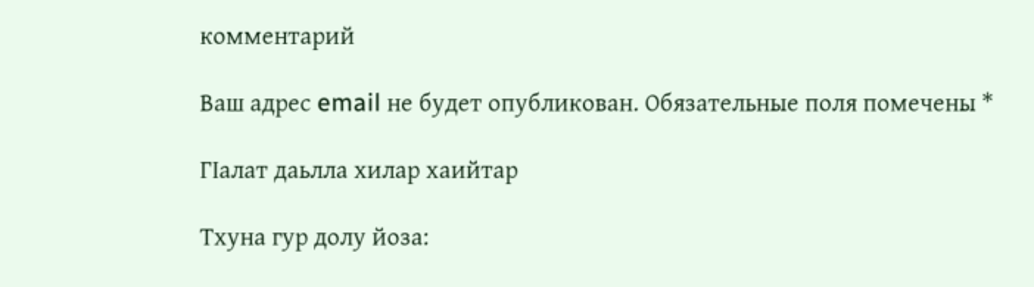комментарий

Ваш адрес email не будет опубликован. Обязательные поля помечены *

ГIалат даьлла хилар хаийтар

Тхуна гур долу йоза: